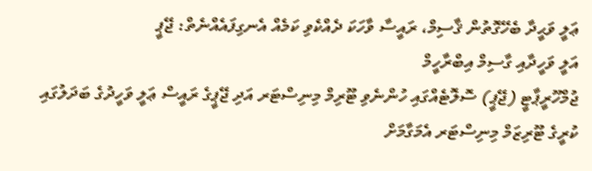ޢަލީ ވަޙީދާ ބެހޭގޮތުން ޤާސިމް، ރައީސާ ވާހަކަ ދެއްކެވި ކަމެއް އެނގިފައެއްނެތް: ޖޭޕީ
އަލީ ވަހީދާއި ގާސިމް އިބްރާހީމް
ޖުމްހޫރީޕާޓީ (ޖޭޕީ) ސޮލޮޓެއްގައި ހުންނެވި ޓޫރިމް މިނިސްޓަރ އަދި ޖޭޕީގެ ރައީސް ޢަލީ ވަހީދުގެ ބަދަލުގައި ކުރީގެ ޓޫރިޒަމް މިނިސްޓަރ އެމަގާމަށް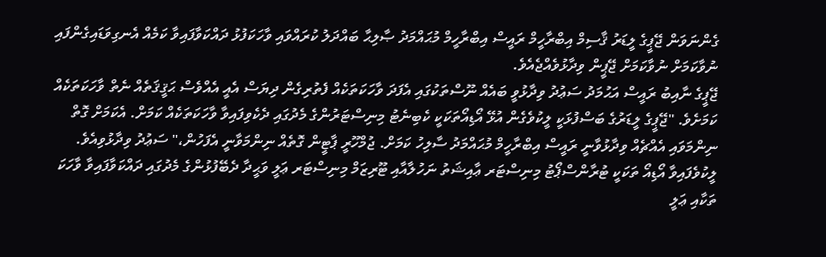ގެންނަވަން ޖޭޕީގެ ލީޑަރު ޤާސިމް އިބްރާހީމް ރައީސް އިބްރާހީމް މުޙައްމަދު ޞާލިޙާ ބައްދަލު ކުރައްވައި ވާހަކަފުޅު ދައްކަވާފައިވާ ކަމެއް އެނގިވަޑައިގެންފައި ނުވާކަމަށް ނުވާކަމަށް ޖޭޕީން ވިދާޅުވެއްޖެއެވެ.
ޖޭޕީގެ ނާއިބު ރައީސް އަޙުމަދު ސަޢުދު ވިދާޅުވީ ބައެއް ނޫސްތަކުގައި އެފަދަ ވާހަކަތަކެއް ފެތުރިގެން ދިޔަސް އެއީ އެއްވެސް ޙަޤީޤަތެއް ނެތް ވާހަކަތަކެއް ކަމަށެވެ. "ޖޭޕީގެ ލީޑަރުގެ ބަސްފުޅަކީ ލީކުވެގެން އުޅޭ އޯޑިއޯތަކަކީ ކެބިނެޓު މިނިސްޓަރުންގެ މެދުގައި ދެކެވިފައިވާ ވާހަކަތަކެއް ކަމަށް. އެކަމަށް ގޮތް ނިންމަވައި އެއްޗެއް ވިދާޅުވާނީ ރައީސް އިބްރާހީމް މުޙައްމަދު ސާލިހު ކަމަށް. ޖުމްހޫރީ ޕާޓީން ގޮތެއް ނިންމަވާނީ އެފަހުން،" ސަޢުދު ވިދާޅުވިއެވެ.
ލީކުވެފައިވާ އޯޑިއޯ ތަކަކީ ޓުރާންސްޕޯޓު މިނިސްޓަރ ޢާއިޝަތު ނަހުލާއާއި ޓޫރިޒަމް މިނިސްޓަރ ޢަލީ ވަޙީދާ ދެބޭފުޅުންގެ މެދުގައި ދައްކަވާފައިވާ ވާހަކަ ތަކާއި ޢަލީ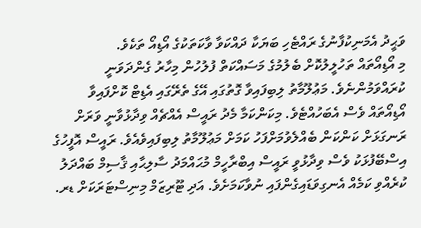ވަޙީދު އެމަނިކުފާނުގެ ރައްޓެހި ބަޔަކާ ދައްކަވާ ވާކަތަކުގެ އޯޑިއޯ ތަކެވެ.
މި އޯޑިއޯތައް ތަހުލީލުކޮށް ބެލުމުގެ މަސައްކަތް ފުލުހުން މިހާރު ގެންދަވަނީ ކުރައްވަމުންނެވެ. މަޢުލޫމާތު ލިބިފައިވާ ގޮތުގައި އޭގެ ތެރޭގައި އެޑިޓް ކޮށްފައިވާ އޯޑިއޯތައް ވެސް އެބަހުއްޓެވެ. މިކަންކަމާ މެދު ރައީސް އެއްޗެއް ވިދާޅުވާނީ ވަރަށް ރަނގަޅަށް ކަންކަން ބެއްލެވުމަށްފަހު ކަމަށް މަޢުލޫމާތު ލިބިފައިވެއެވެ. ރައީސް އޮފީހުގެ އިސްބޭފުޅަކު ވެސް ވިދާޅުވީ ރައީސް އިބްރާހީމް މުޙައްމަދު ސާލިޙާއި ޤާސިމް ބައްދަލު ކުރެއްވި ކަމެއް އެނގިވަޑައިގެންފައި ނުވާކަމަށެވެ. އަދި ޓޫރިޒަމް މިނިސްޓަރަކަށް ޑރ.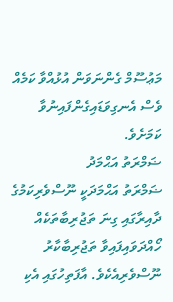މަޢުސޫމް ގެންނަވަން އުޅުއްވާ ކަމެއް ވެސް އެނގިވަޑައިގެންފައިނުވާ ކަމަށެވެ.
ޟަމްރަތު އަޙްމަދު
ޟަމްރަތު އަޙްމަދަކީ ނޫސްވެރިކަމުގެ ދާއިރާގައި ގިނަ ތަޖުރިބާތަކެއް ހޯއްދަވައިފައިވާ ތަޖުރިބާކާރު ނޫސްވެރިއެކެވެ. އާފަތިހުގައި އެކި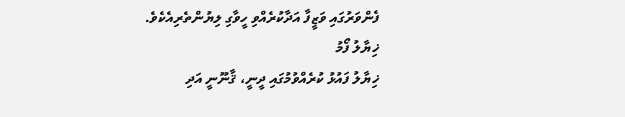ފެންވަރުގައި ވަޒީފާ އަދާކުރެއްވި ހީވާގި ލިޔުންތެރިއެކެވެ.
ޚިޔާލު ފޯމު
ޚިޔާލު ފައުޅު ކުރެއްވުމުގައި ދީނީ، ޤާނޫނީ އަދި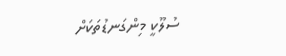ސުލޫކީ މިންގަނޑުތަކަށް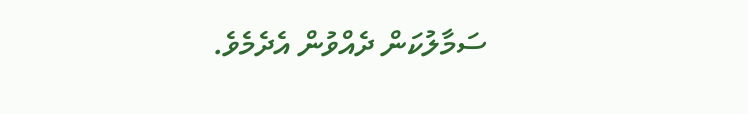ސަމާލުކަން ދެއްވުން އެދެމެވެ.